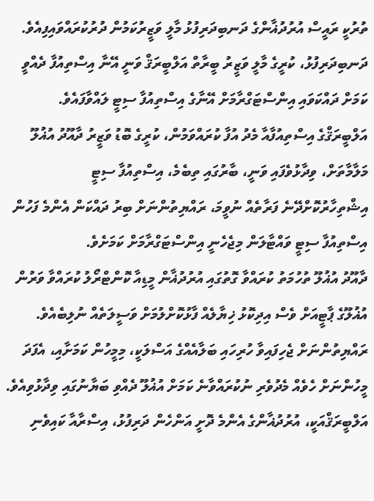ތުރުކީ ރައީސް އުރުދުޣާންގެ ދަނބިދަރިފުޅު މާލީ ވަޒީރުކަމުން ދުރުކުރައްވައިފިއެވެ. ދަނބިދަރިފުޅު، ކުރީގެ މާލީ ވަޒީރު ބީރާތް އަލްބީރަޤް ވަނީ އޭނާ އިސްތިއުފާ ދެއްވީ ކަމަށް ދައްކަވައި އިންސްޓަގްރާމަށް އޭނާގެ އިސްތިއުފާ ސިޓީ ލައްވާފައެވެ.
އަލްބީރަޤްގެ އިސްތިއުފާއާ މެދު އުފާ ކުރައްވަމުން، ކުރީގެ ބޮޑު ވަޒީރު ދާއޫދު އުޣުލޫ މަލާމާތަށް، ވިދާޅުވެފައި ވަނީ، ބާރުގައި ތިބެމެ، އިސްތިއުފާ ސިޓީ އިޝްތިހާރުކޮށްދޭނެ ފަރާތެއް ނުވީމަ، ރައްޔިތުންނަށް ބިރު ދައްކަން އެންމެ ފަހުން އިސްތިއުފާ ސިޓީ ވައްޓާލަން މިޖެހެނީ އިންސްޓަގްރާމަށް ކަމަށެވެ.
ދާއޫދު އުޣުލޫ ތުހުމަތު ކުރައްވާ ގޮތުގައި އުރުދުޣާން މީޑިއާ ކޮންޓްރޯލު ކުރައްވާ ވަރުން އުޣުލޫގެ ޕާޓީއަށް ވެސް އިދިކޮޅު ޚިޔާލެއް ފާޅުކޮށްލުމަށް ވަސީލަތެއް ނުލިބެއެވެ.
ރައްޔިތުންނަށް ޖެހިފައިވާ ހުރިހައި ބަލާއެއްގެ އަސްލަކީ، މިމީހުން ކަމަށާއި، އެފަދަ މީހުންނަށް ހެވެއް މެދުވެރި ނުކުރައްވާނެ ކަމަށް އުޣުލޫ ދެއްވި ބަޔާނުގައި ވިދާޅުވިއެވެ.
އަލްބީރަޤްއަކީ، އުރުދުޣާންގެ އެންމެ ދޮށީ އަންހެން ދަރިފުޅު، އިސްރާއާ ކައިވެނި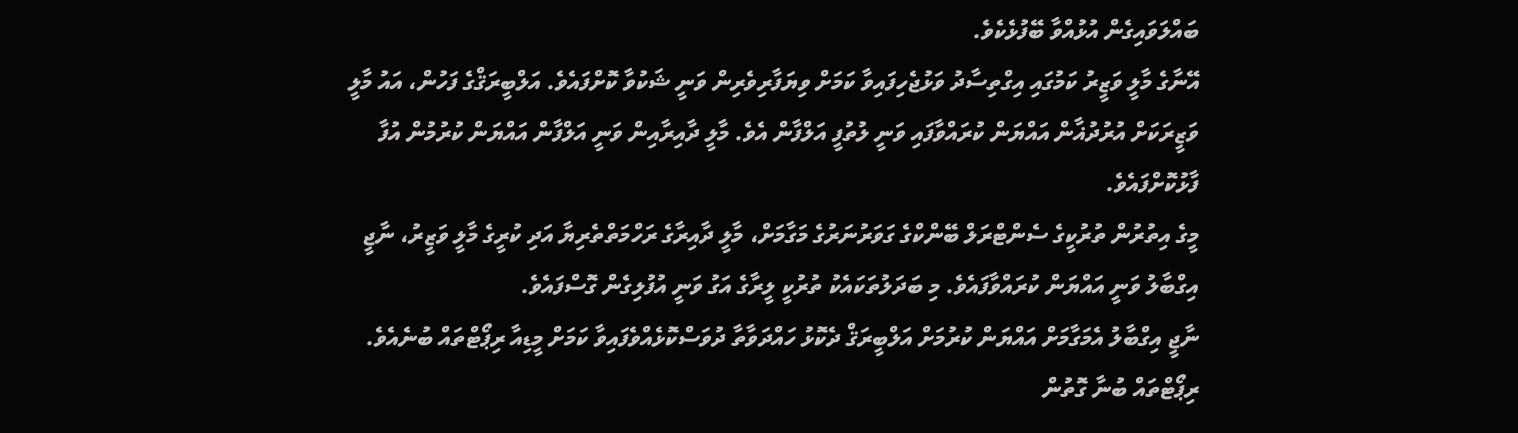ބައްލަވައިގެން އުޅުއްވާ ބޭފުޅެކެވެ.
އޭނާގެ މާލީ ވަޒީރު ކަމުގައި އިގްތިސާދު ވަޅުޖެހިފައިވާ ކަމަށް ވިޔަފާރިވެރިން ވަނީ ޝަކުވާ ކޮށްފައެވެ. އަލްބީރަޤްގެ ފަހުން، އައު މާލީ ވަޒީރަކަށް އުރުދުޣާން އައްޔަން ކުރައްވާފައި ވަނީ ލުތުފީ އަލްފާން އެވެ. މާލީ ދާއިރާއިން ވަނީ އަލްފާން އައްޔަން ކުރުމުން އުފާ ފާޅުކޮށްފައެވެ.
މީގެ އިތުރުން ތުރުކީގެ ސެންޓްރަލް ބޭންކްގެ ގަވަރުނަރުގެ މަގާމަށް، މާލީ ދާއިރާގެ ރަހްމަތްތެރިޔާ އަދި ކުރީގެ މާލީ ވަޒީރު، ނާޖީ އިގްބާލު ވަނީ އައްޔަން ކުރައްވާފައެވެ. މި ބަދަލުތަކައެކު ތުރުކީ ލީރާގެ އަގު ވަނީ އުފުލިގެން ގޮސްފައެވެ.
ނާޖީ އިގްބާލު އެމަގާމަށް އައްޔަން ކުރުމަށް އަލްބީރަޤް ދެކޮޅު ހައްދަވާތާ ދުވަސްކޮޅެއްވެފައިވާ ކަމަށް މީޑިއާ ރިޕޯޓްތައް ބުނެއެވެ.
ރިޕޯޓްތައް ބުނާ ގޮތުން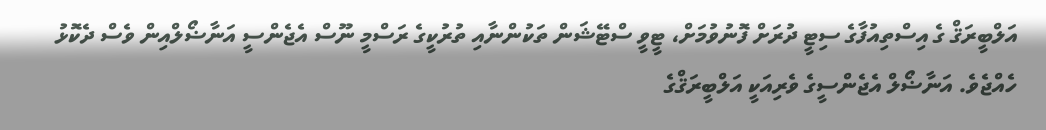އަލްބީރަޤް ގެ އިސްތިއުފާގެ ސިޓީ ދުރަށް ފޮނުވުމަށް، ޓީވީ ސްޓޭޝަން ތަކުންނާއި ތުރުކީގެ ރަސްމީ ނޫސް އެޖެންސީ އަނާޟޯލްއިން ވެސް ދެކޮޅު ހެއްޖެވެ. އަނާޟޯލް އެޖެންސީގެ ވެރިއަކީ އަލްބީރަޤްގެ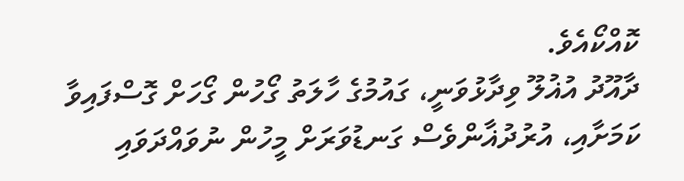ކޮއްކޯއެވެ.
ދާއޫދު އުޣުލޫ ވިދާޅުވަނީ، ގައުމުގެ ހާލަތު ގޯހުން ގޯހަށް ގޮސްފައިވާ ކަމަށާއި، އުރުދުޣާންވެސް ގަނޑުވަރަށް މީހުން ނުވައްދަވައި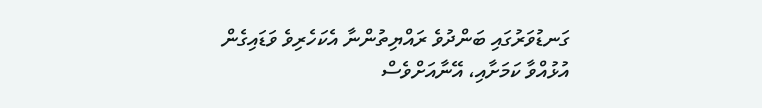ގަނޑުވަރުގައި ބަންދުވެ ރައްޔިތުންނާ އެކަހެރިވެ ވަޑައިގެން އުޅުއްވާ ކަމަށާއި، އޭނާއަށްވެސް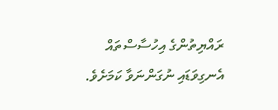ރައްޔިތުންގެ އިހުސާސްތައް އެނގިވަޑައި ނުގަންނަވާ ކަމަށެވެ.